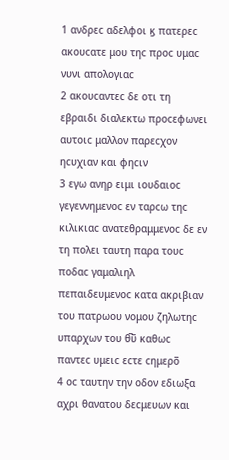1 ανδρεϲ αδελφοι ϗ πατερεϲ ακουϲατε μου τηϲ προϲ υμαϲ νυνι απολογιαϲ
2 ακουϲαντεϲ δε οτι τη εβραιδι διαλεκτω προϲεφωνει αυτοιϲ μαλλον παρεϲχον ηϲυχιαν και φηϲιν
3 εγω ανηρ ειμι ιουδαιοϲ γεγεννημενοϲ εν ταρϲω τηϲ κιλικιαϲ ανατεθραμμενοϲ δε εν τη πολει ταυτη παρα τουϲ ποδαϲ γαμαλιηλ πεπαιδευμενοϲ κατα ακριβιαν του πατρωου νομου ζηλωτηϲ υπαρχων του θ̅υ̅ καθωϲ παντεϲ υμειϲ εϲτε ϲημερο̅
4 οϲ ταυτην την οδον εδιωξα αχρι θανατου δεϲμευων και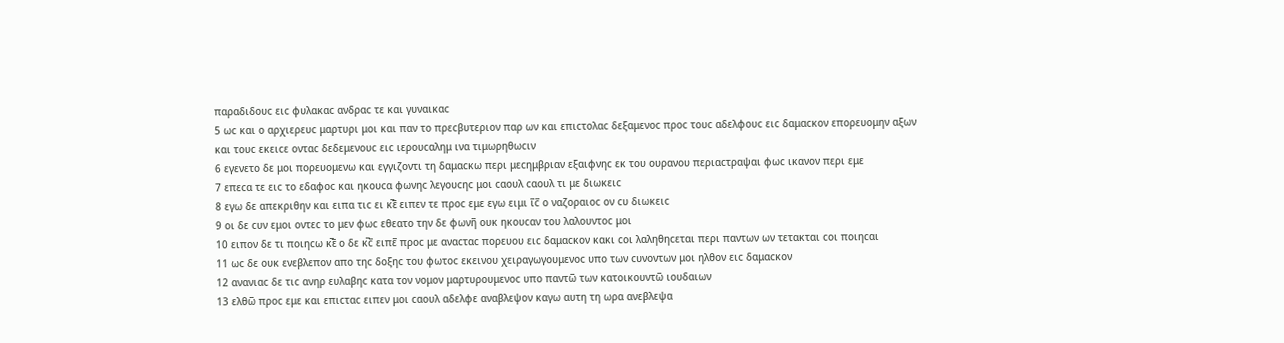παραδιδουϲ ειϲ φυλακαϲ ανδραϲ τε και γυναικαϲ
5 ωϲ και ο αρχιερευϲ μαρτυρι μοι και παν το πρεϲβυτεριον παρ ων και επιϲτολαϲ δεξαμενοϲ προϲ τουϲ αδελφουϲ ειϲ δαμαϲκον επορευομην αξων και τουϲ εκειϲε ονταϲ δεδεμενουϲ ειϲ ιερουϲαλημ ινα τιμωρηθωϲιν
6 εγενετο δε μοι πορευομενω και εγγιζοντι τη δαμαϲκω περι μεϲημβριαν εξαιφνηϲ εκ του ουρανου περιαϲτραψαι φωϲ ικανον περι εμε
7 επεϲα τε ειϲ το εδαφοϲ και ηκουϲα φωνηϲ λεγουϲηϲ μοι ϲαουλ ϲαουλ τι με διωκειϲ
8 εγω δε απεκριθην και ειπα τιϲ ει κ̅ε̅ ειπεν τε προϲ εμε εγω ειμι ι̅ϲ̅ ο ναζοραιοϲ ον ϲυ διωκειϲ
9 οι δε ϲυν εμοι οντεϲ το μεν φωϲ εθεατο την δε φωνη̅ ουκ ηκουϲαν του λαλουντοϲ μοι
10 ειπον δε τι ποιηϲω κ̅ε̅ ο δε κ̅ϲ̅ ειπε̅ προϲ με αναϲταϲ πορευου ειϲ δαμαϲκον κακι ϲοι λαληθηϲεται περι παντων ων τετακται ϲοι ποιηϲαι
11 ωϲ δε ουκ ενεβλεπον απο τηϲ δοξηϲ του φωτοϲ εκεινου χειραγωγουμενοϲ υπο των ϲυνοντων μοι ηλθον ειϲ δαμαϲκον
12 ανανιαϲ δε τιϲ ανηρ ευλαβηϲ κατα τον νομον μαρτυρουμενοϲ υπο παντω̅ των κατοικουντω̅ ιουδαιων
13 ελθω̅ προϲ εμε και επιϲταϲ ειπεν μοι ϲαουλ αδελφε αναβλεψον καγω αυτη τη ωρα ανεβλεψα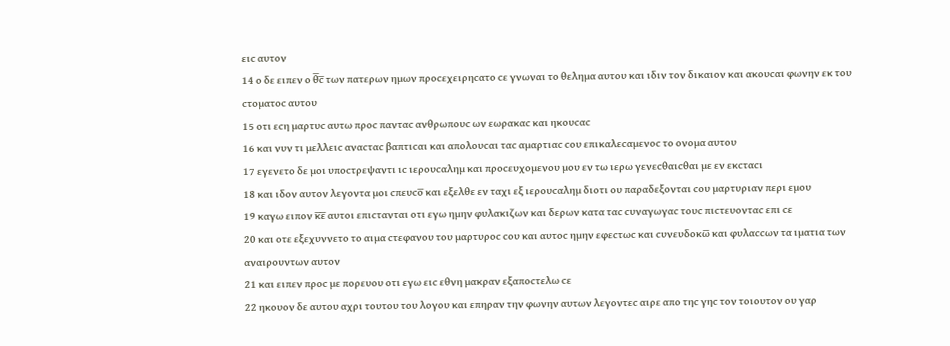ειϲ αυτον
14 ο δε ειπεν ο θ̅ϲ̅ των πατερων ημων προϲεχειρηϲατο ϲε γνωναι το θελημα αυτου και ιδιν τον δικαιον και ακουϲαι φωνην εκ του ϲτοματοϲ αυτου
15 οτι εϲη μαρτυϲ αυτω προϲ πανταϲ ανθρωπουϲ ων εωρακαϲ και ηκουϲαϲ
16 και νυν τι μελλειϲ αναϲταϲ βαπτιϲαι και απολουϲαι ταϲ αμαρτιαϲ ϲου επικαλεϲαμενοϲ το ονομα αυτου
17 εγενετο δε μοι υποϲτρεψαντι ιϲ ιερουϲαλημ και προϲευχομενου μου εν τω ιερω γενεϲθαιϲθαι με εν εκϲταϲι
18 και ιδον αυτον λεγοντα μοι ϲπευϲο̅ και εξελθε εν ταχι εξ ιερουϲαλημ διοτι ου παραδεξονται ϲου μαρτυριαν περι εμου
19 καγω ειπον κ̅ε̅ αυτοι επιϲτανται οτι εγω ημην φυλακιζων και δερων κατα ταϲ ϲυναγωγαϲ τουϲ πιϲτευονταϲ επι ϲε
20 και οτε εξεχυννετο το αιμα ϲτεφανου του μαρτυροϲ ϲου και αυτοϲ ημην εφεϲτωϲ και ϲυνευδοκω̅ και φυλαϲϲων τα ιματια των αναιρουντων αυτον
21 και ειπεν προϲ με πορευου οτι εγω ειϲ εθνη μακραν εξαποϲτελω ϲε
22 ηκουον δε αυτου αχρι τουτου του λογου και επηραν την φωνην αυτων λεγοντεϲ αιρε απο τηϲ γηϲ τον τοιουτον ου γαρ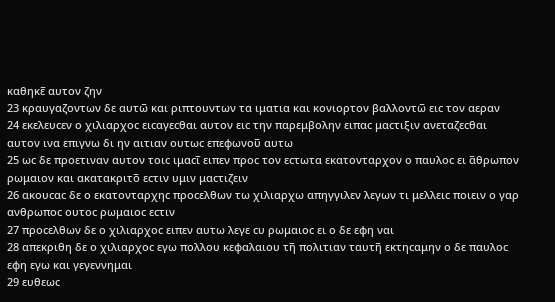καθηκε̅ αυτον ζην
23 κραυγαζοντων δε αυτω̅ και ριπτουντων τα ιματια και κονιορτον βαλλοντω̅ ειϲ τον αεραν
24 εκελευϲεν ο χιλιαρχοϲ ειϲαγεϲθαι αυτον ειϲ την παρεμβολην ειπαϲ μαϲτιξιν ανεταζεϲθαι αυτον ινα επιγνω δι ην αιτιαν ουτωϲ επεφωνου̅ αυτω
25 ωϲ δε προετιναν αυτον τοιϲ ιμαϲι̅ ειπεν προϲ τον εϲτωτα εκατονταρχον ο παυλοϲ ει α̅θρωπον ρωμαιον και ακατακριτο̅ εϲτιν υμιν μαϲτιζειν
26 ακουϲαϲ δε ο εκατονταρχηϲ προϲελθων τω χιλιαρχω απηγγιλεν λεγων τι μελλειϲ ποιειν ο γαρ ανθρωποϲ ουτοϲ ρωμαιοϲ εϲτιν
27 προϲελθων δε ο χιλιαρχοϲ ειπεν αυτω λεγε ϲυ ρωμαιοϲ ει ο δε εφη ναι
28 απεκριθη δε ο χιλιαρχοϲ εγω πολλου κεφαλαιου τη̅ πολιτιαν ταυτη̅ εκτηϲαμην ο δε παυλοϲ εφη εγω και γεγεννημαι
29 ευθεωϲ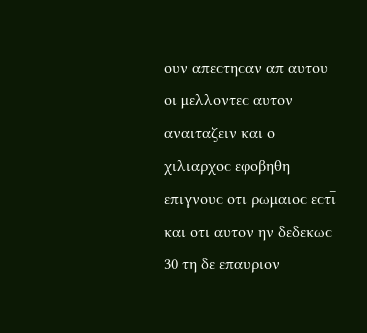ουν απεϲτηϲαν απ αυτου οι μελλοντεϲ αυτον αναιταζειν και ο χιλιαρχοϲ εφοβηθη επιγνουϲ οτι ρωμαιοϲ εϲτι̅ και οτι αυτον ην δεδεκωϲ
30 τη δε επαυριον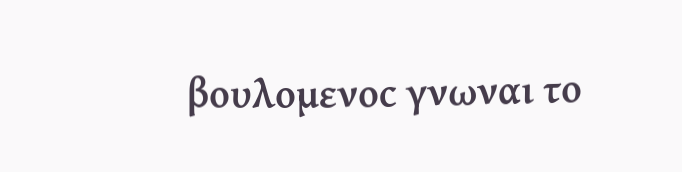βουλομενοϲ γνωναι το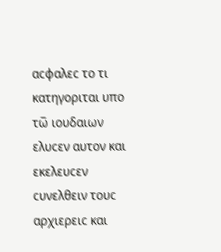αϲφαλεϲ το τι κατηγοριται υπο τω̅ ιουδαιων ελυϲεν αυτον και εκελευϲεν ϲυνελθειν τουϲ αρχιερειϲ και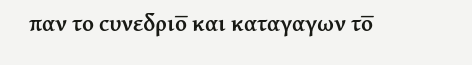παν το ϲυνεδριο̅ και καταγαγων το̅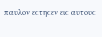παυλον εϲτηϲεν ειϲ αυτουϲ